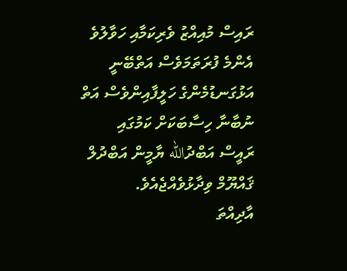ރައިސް މުއިއްޒު ވެރިކަމާއި ހަވާލުވެ އެންމެ ފުރަތަމަވެސް އަތްބޭނީ އަޅުގަނޑުމެންގެ ހަލީފާއިންވެސް އަތް ނުބާނާ ހިސާބަކަށް ކަމުގައި ރައީސް އަބްދުالله ޔާމީން އަބްދުލް ޤައްޔޫމް ވިދާޅުވެއްޖެއެވެ.
އާދިއްތަ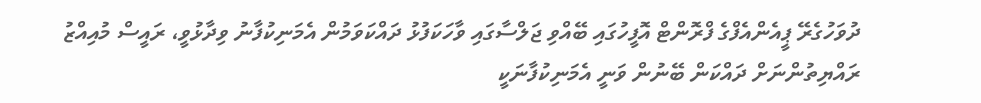ދުވަހުގެރޭ ޕީއެންއެފްގެ ފްރޮންޓް އޮފީހުގައި ބޭއްވި ޖަލްސާގައި ވާހަކަފުޅު ދައްކަވަމުން އެމަނިކުފާނު ވިދާޅުވީ، ރައީސް މުއިއްޒު ރައްޔިތުންނަށް ދައްކަން ބޭނުން ވަނީ އެމަނިކުފާނަކީ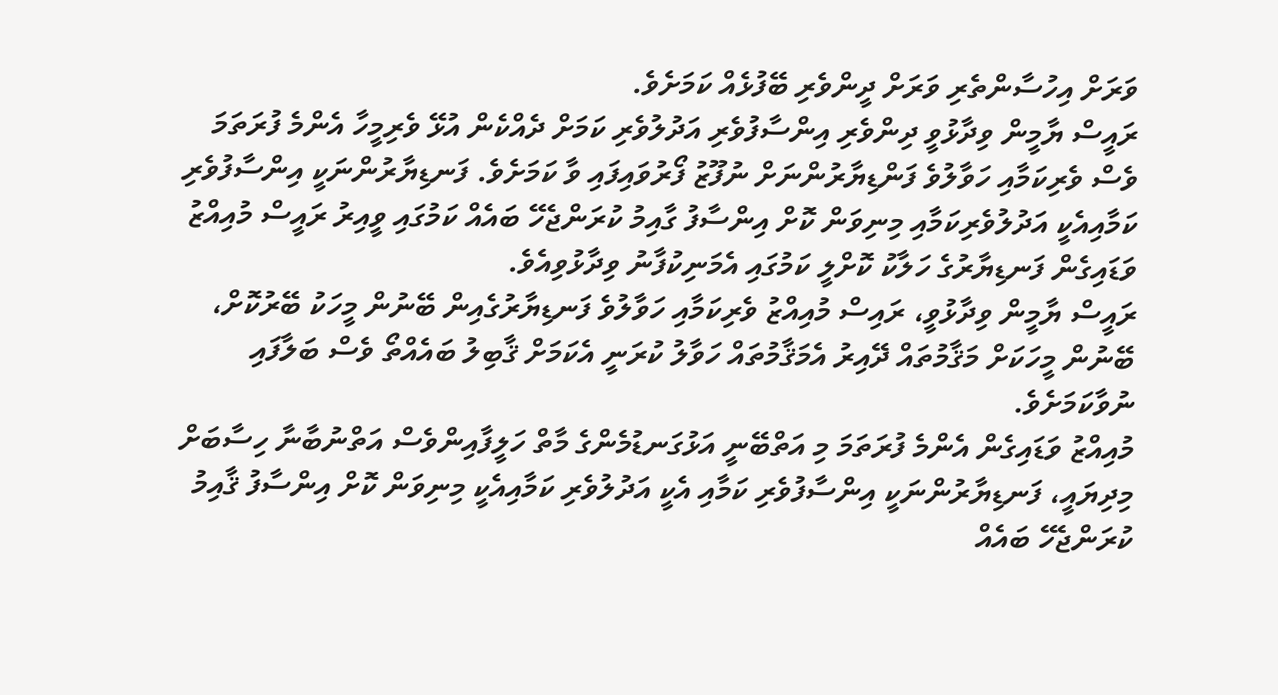ވަރަށް އިހުސާންތެރި ވަރަށް ދީންވެރި ބޭފުޅެއް ކަމަށެވެ.
ރައީސް ޔާމީން ވިދާޅުވީ ދިންވެރި އިންސާފުވެރި އަދުލުވެރި ކަމަށް ދެއްކެން އުޅޭ ވެރިމީހާ އެންމެ ފުރަތަމަ ވެސް ވެރިކަމާއި ހަވާލުވެ ފަންޑިޔާރުންނަށް ނުފޫޒު ފޯރުވައިފައި ވާ ކަމަށެވެ. ފަނޑިޔާރުންނަކީ އިންސާފުވެރި ކަމާއިއެކީ އަދުލުވެރިކަމާއި މިނިވަން ކޮށް އިންސާފު ގާއިމު ކުރަންޖެހޭ ބައެއް ކަމުގައި ވީއިރު ރައީސް މުއިއްޒު ވަޑައިގެން ފަނޑިޔާރުގެ ހަލާކު ކޮށްލީ ކަމުގައި އެމަނިކުފާނު ވިދާޅުވިއެވެ.
ރައީސް ޔާމީން ވިދާޅުވީ، ރައިސް މުއިއްޒު ވެރިކަމާއި ހަވާލުވެ ފަނޑިޔާރުގެއިން ބޭނުން މީހަކު ބޭރުކޮށް، ބޭނުން މީހަކަށް މަޤާމުތައް ދޭއިރު އެމަޤާމުތައް ހަވާލު ކުރަނީ އެކަމަށް ޤާބިލު ބައެއްތޯ ވެސް ބަލާފައި ނުވާކަމަށެވެ.
މުއިއްޒު ވަޑައިގެން އެންމެ ފުރަތަމަ މި އަތްބޭނީ އަޅުގަނޑުމެންގެ މާތް ހަލީފާއިންވެސް އަތްނުބާނާ ހިސާބަށް މިދިޔައީ، ފަނޑިޔާރުންނަކީ އިންސާފުވެރި ކަމާއި އެކީ އަދުލުވެރި ކަމާއިއެކީ މިނިވަން ކޮށް އިންސާފު ޤާއިމު ކުރަންޖެހޭ ބައެއް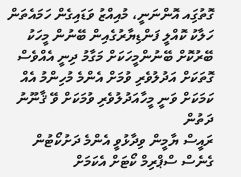ގޮތުގަިއ އޮންނަނީ، މުއިއްޒު ވަޑައިގެން ހަމައެތަން ހަލާކު ކޮއްލީ ފަންޑިޔާރުގެއިން ބޭނުން މީހަކު ބޭރުކޮށް ބޭނުންމީހަކަށް މަގާމު ދިނީ އެއްވެސް ގޮތަކަށް އަދުލުވެރި ވުމަށް އެންމެ މުހިންމު އެއް ކަމަކަށް ވަނީ މީހާއަދުލުވެރި ވުމަކަށް ވޭ ޤާނޫނު ދަތުން
ރައީސް ޔާމީން ވިދާޅުވީ އެންމެ ދަށުކޯޓުން ގެނެސް ސްޕްރިމް ކޯޓަށް އެކަމަށް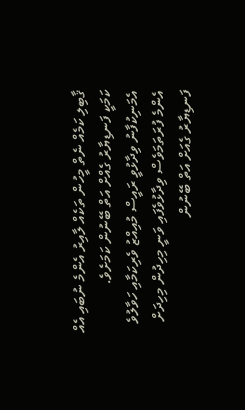ޤާބިލި ކަމެއް ނެތް މީހުން ތަކެއް ލާއިރު އެންމެ ނުބައި އެއް ކަމަކީ ފަނޑިޔާރު ގެއްށް އަތް ބޭނުން ކަމަށެވެ.
އެމަނިކުފާނު ވިދާޅުވީ ރައީސް މުއިއްޒު ވެރިކަމާއި ހަވާލުވެ އެންމެ ފުރަތަމަވެސް ވިދާޅުވެފައި ވަނީ މިހިދުން މިހިދަށް ފަނޑިޔާރު ގެއަށް އަތް ބޭނުން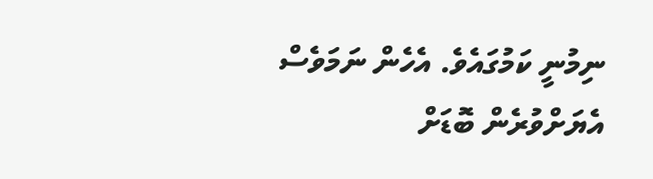ނިމުނީ ކަމުގައެވެ. އެހެން ނަމަވެސް އެޔަށްވުރެން ބޮޑަށް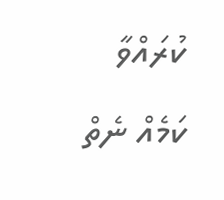ކުރައްވާ ކަމެއް ނެތް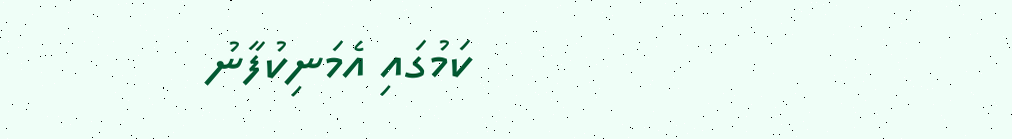ކަމުގައި އެމަނިކުފާނު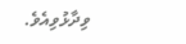ވިދާޅުވިއެވެ.